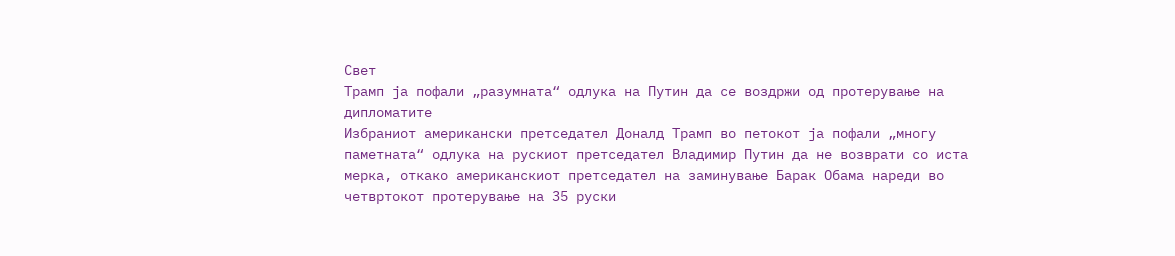Свет
Трамп ја пофали „разумната“ одлука на Путин да се воздржи од протерување на дипломатите
Избраниот американски претседател Доналд Трамп во петокот ја пофали „многу паметната“ одлука на рускиот претседател Владимир Путин да не возврати со иста мерка, откако американскиот претседател на заминување Барак Обама нареди во четвртокот протерување на 35 руски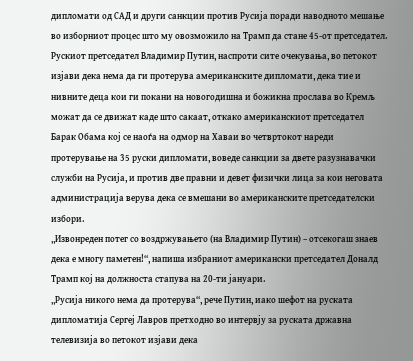дипломати од САД и други санкции против Русија поради наводното мешање во изборниот процес што му овозможило на Трамп да стане 45-от претседател.
Рускиот претседател Владимир Путин, наспроти сите очекувања, во петокот изјави дека нема да ги протерува американските дипломати, дека тие и нивните деца кои ги покани на новогодишна и божикна прослава во Кремљ можат да се движат каде што сакаат, откако американскиот претседател Барак Обама кој се наоѓа на одмор на Хаваи во четвртокот нареди протерување на 35 руски дипломати, воведе санкции за двете разузнавачки служби на Русија, и против две правни и девет физички лица за кои неговата администрација верува дека се вмешани во американските претседателски избори.
„Извонреден потег со воздржувањето (на Владимир Путин) – отсекогаш знаев дека е многу паметен!“, напиша избраниот американски претседател Доналд Трамп кој на должноста стапува на 20-ти јануари.
„Русија никого нема да протерува“, рече Путин, иако шефот на руската дипломатија Сергеј Лавров претходно во интервју за руската државна телевизија во петокот изјави дека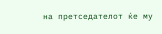на претседателот ќе му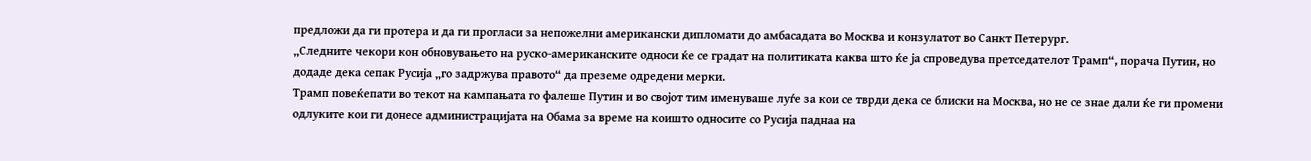предложи да ги протера и да ги прогласи за непожелни американски дипломати до амбасадата во Москва и конзулатот во Санкт Петерург.
„Следните чекори кон обновувањето на руско-американските односи ќе се градат на политиката каква што ќе ја спроведува претседателот Трамп“, порача Путин, но додаде дека сепак Русија „го задржува правото“ да преземе одредени мерки.
Трамп повеќепати во текот на кампањата го фалеше Путин и во својот тим именуваше луѓе за кои се тврди дека се блиски на Москва, но не се знае дали ќе ги промени одлуките кои ги донесе администрацијата на Обама за време на коишто односите со Русија паднаа на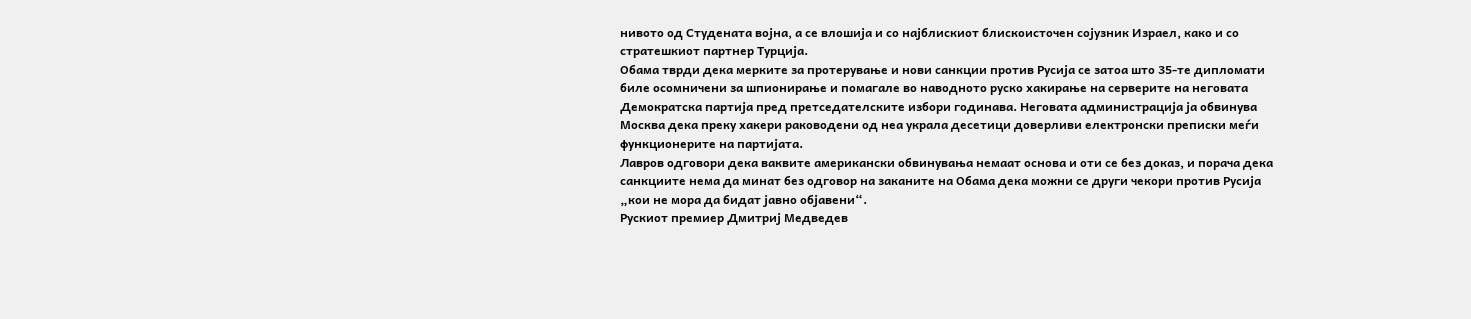нивото од Студената војна, а се влошија и со најблискиот блискоисточен сојузник Израел, како и со стратешкиот партнер Турција.
Обама тврди дека мерките за протерување и нови санкции против Русија се затоа што 35-те дипломати биле осомничени за шпионирање и помагале во наводното руско хакирање на серверите на неговата Демократска партија пред претседателските избори годинава. Неговата администрација ја обвинува Москва дека преку хакери раководени од неа украла десетици доверливи електронски преписки меѓи функционерите на партијата.
Лавров одговори дека ваквите американски обвинувања немаат основа и оти се без доказ, и порача дека санкциите нема да минат без одговор на заканите на Обама дека можни се други чекори против Русија „кои не мора да бидат јавно објавени“.
Рускиот премиер Дмитриј Медведев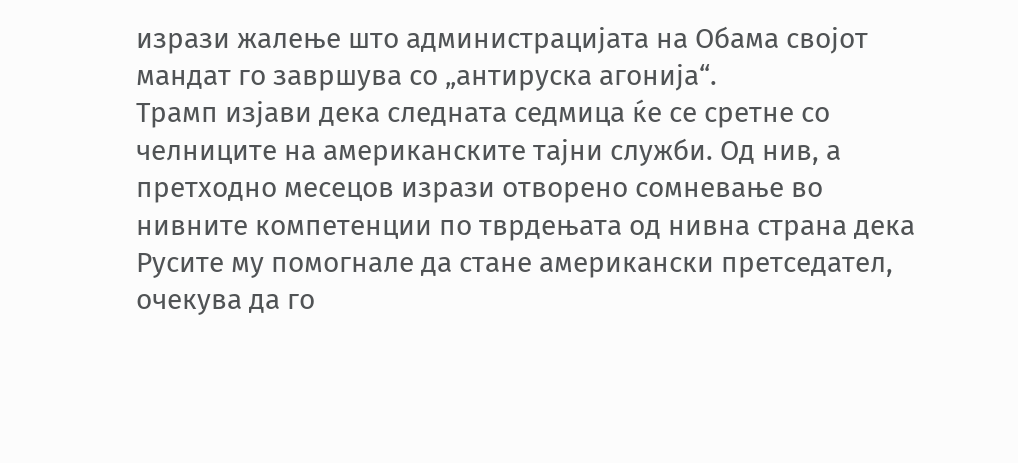изрази жалење што администрацијата на Обама својот мандат го завршува со „антируска агонија“.
Трамп изјави дека следната седмица ќе се сретне со челниците на американските тајни служби. Од нив, а претходно месецов изрази отворено сомневање во нивните компетенции по тврдењата од нивна страна дека Русите му помогнале да стане американски претседател, очекува да го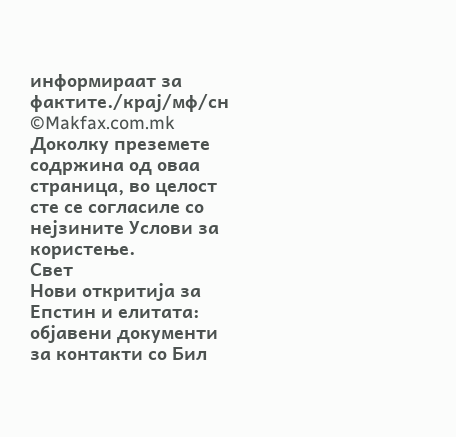информираат за фактите./крај/мф/сн
©Makfax.com.mk Доколку преземете содржина од оваа страница, во целост сте се согласиле со нејзините Услови за користење.
Свет
Нови откритија за Епстин и елитата: објавени документи за контакти со Бил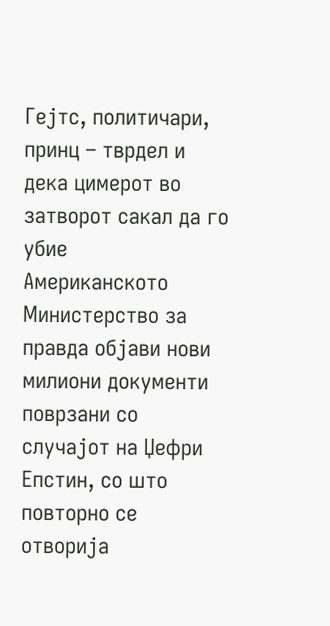Гејтс, политичари, принц – тврдел и дека цимерот во затворот сакал да го убие
Американското Министерство за правда објави нови милиони документи поврзани со случајот на Џефри Епстин, со што повторно се отворија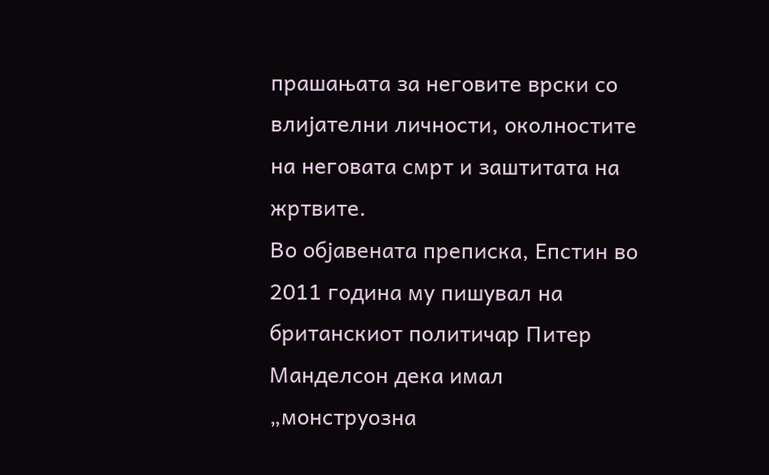прашањата за неговите врски со влијателни личности, околностите на неговата смрт и заштитата на жртвите.
Во објавената преписка, Епстин во 2011 година му пишувал на британскиот политичар Питер Манделсон дека имал „монструозна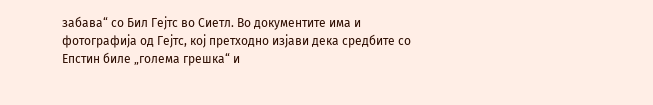забава“ со Бил Гејтс во Сиетл. Во документите има и фотографија од Гејтс, кој претходно изјави дека средбите со Епстин биле „голема грешка“ и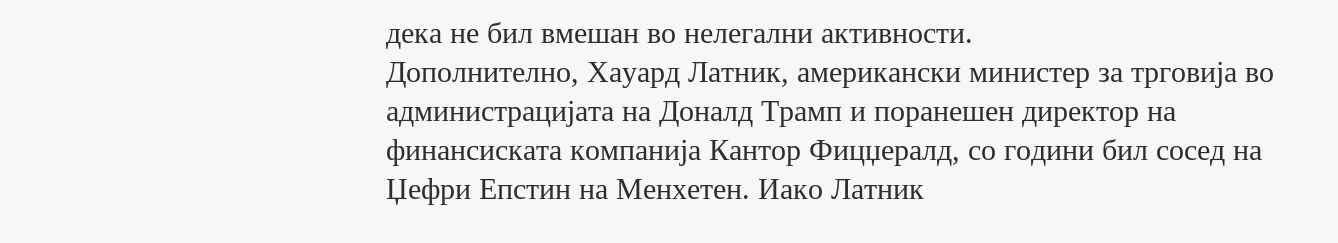дека не бил вмешан во нелегални активности.
Дополнително, Хауард Латник, американски министер за трговија во администрацијата на Доналд Трамп и поранешен директор на финансиската компанија Кантор Фицџералд, со години бил сосед на Џефри Епстин на Менхетен. Иако Латник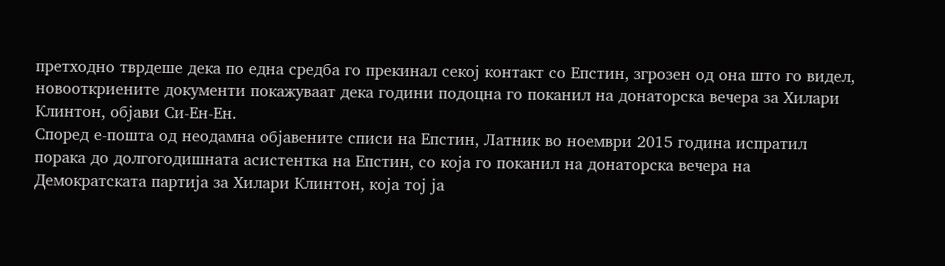претходно тврдеше дека по една средба го прекинал секој контакт со Епстин, згрозен од она што го видел, новооткриените документи покажуваат дека години подоцна го поканил на донаторска вечера за Хилари Клинтон, објави Си-Ен-Ен.
Според е-пошта од неодамна објавените списи на Епстин, Латник во ноември 2015 година испратил порака до долгогодишната асистентка на Епстин, со која го поканил на донаторска вечера на Демократската партија за Хилари Клинтон, која тој ја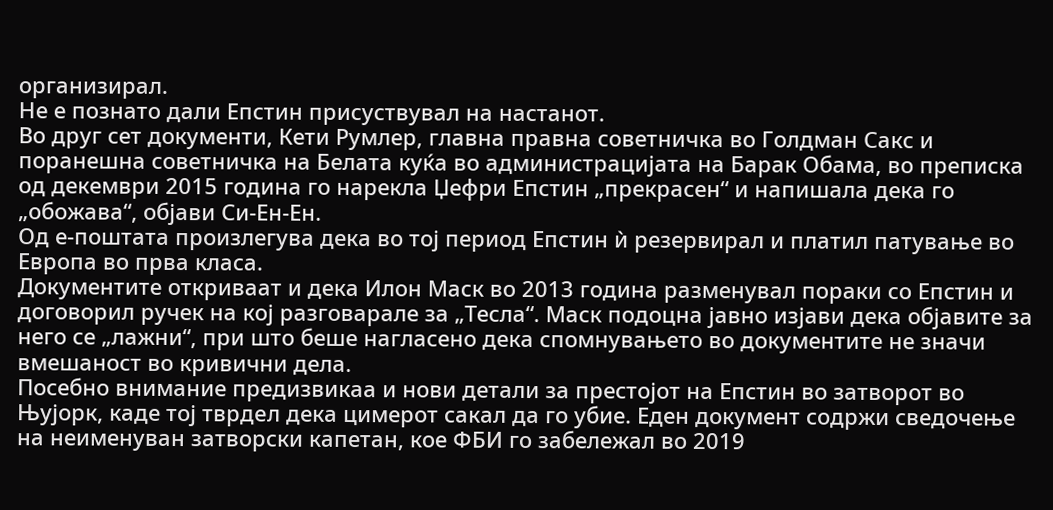организирал.
Не е познато дали Епстин присуствувал на настанот.
Во друг сет документи, Кети Румлер, главна правна советничка во Голдман Сакс и поранешна советничка на Белата куќа во администрацијата на Барак Обама, во преписка од декември 2015 година го нарекла Џефри Епстин „прекрасен“ и напишала дека го „обожава“, објави Си-Ен-Ен.
Од е-поштата произлегува дека во тој период Епстин ѝ резервирал и платил патување во Европа во прва класа.
Документите откриваат и дека Илон Маск во 2013 година разменувал пораки со Епстин и договорил ручек на кој разговарале за „Тесла“. Маск подоцна јавно изјави дека објавите за него се „лажни“, при што беше нагласено дека спомнувањето во документите не значи вмешаност во кривични дела.
Посебно внимание предизвикаа и нови детали за престојот на Епстин во затворот во Њујорк, каде тој тврдeл дека цимерот сакал да го убие. Еден документ содржи сведочење на неименуван затворски капетан, кое ФБИ го забележал во 2019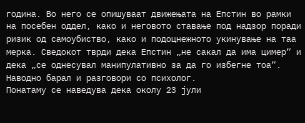година. Во него се опишуваат движењата на Епстин во рамки на посебен оддел, како и неговото ставање под надзор поради ризик од самоубиство, како и подоцнежното укинување на таа мерка. Сведокот тврди дека Епстин „не сакал да има цимер“ и дека „се однесувал манипулативно за да го избегне тоа“. Наводно барал и разговори со психолог.
Понатаму се наведува дека околу 23 јули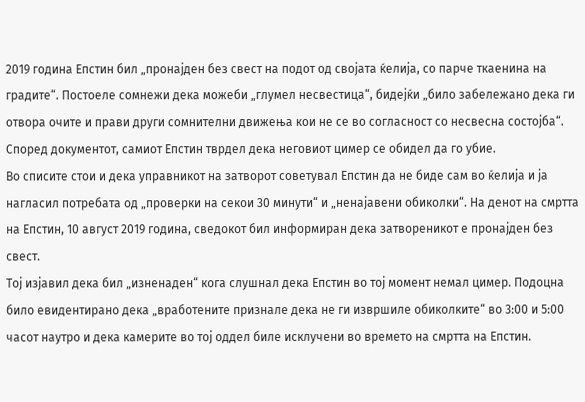2019 година Епстин бил „пронајден без свест на подот од својата ќелија, со парче ткаенина на градите“. Постоеле сомнежи дека можеби „глумел несвестица“, бидејќи „било забележано дека ги отвора очите и прави други сомнителни движења кои не се во согласност со несвесна состојба“. Според документот, самиот Епстин тврдел дека неговиот цимер се обидел да го убие.
Во списите стои и дека управникот на затворот советувал Епстин да не биде сам во ќелија и ја нагласил потребата од „проверки на секои 30 минути“ и „ненајавени обиколки“. На денот на смртта на Епстин, 10 август 2019 година, сведокот бил информиран дека затвореникот е пронајден без свест.
Тој изјавил дека бил „изненаден“ кога слушнал дека Епстин во тој момент немал цимер. Подоцна било евидентирано дека „вработените признале дека не ги извршиле обиколките“ во 3:00 и 5:00 часот наутро и дека камерите во тој оддел биле исклучени во времето на смртта на Епстин.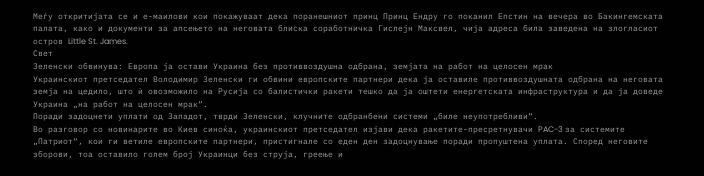Меѓу откритијата се и е-маилови кои покажуваат дека поранешниот принц Принц Ендру го поканил Епстин на вечера во Бакингемската палата, како и документи за апсењето на неговата блиска соработничка Гислејн Максвел, чија адреса била заведена на злогласиот остров Little St. James.
Свет
Зеленски обвинува: Европа ја остави Украина без противвоздушна одбрана, земјата на работ на целосен мрак
Украинскиот претседател Володимир Зеленски ги обвини европските партнери дека ја оставиле противвоздушната одбрана на неговата земја на цедило, што ѝ овозможило на Русија со балистички ракети тешко да ја оштети енергетската инфраструктура и да ја доведе Украина „на работ на целосен мрак“.
Поради задоцнети уплати од Западот, тврди Зеленски, клучните одбранбени системи „биле неупотребливи“.
Во разговор со новинарите во Киев синоќа, украинскиот претседател изјави дека ракетите-пресретнувачи PAC-3 за системите „Патриот“, кои ги ветиле европските партнери, пристигнале со еден ден задоцнување поради пропуштена уплата. Според неговите зборови, тоа оставило голем број Украинци без струја, греење и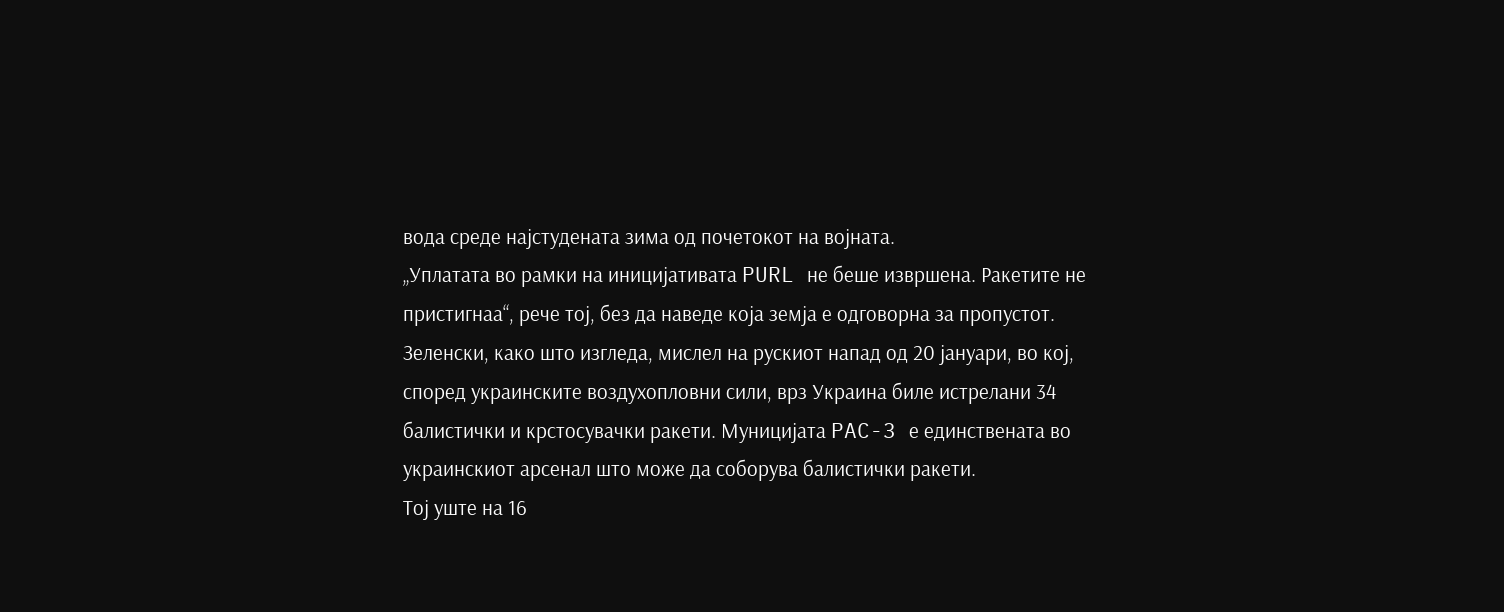вода среде најстудената зима од почетокот на војната.
„Уплатата во рамки на иницијативата PURL не беше извршена. Ракетите не пристигнаа“, рече тој, без да наведе која земја е одговорна за пропустот.
Зеленски, како што изгледа, мислел на рускиот напад од 20 јануари, во кој, според украинските воздухопловни сили, врз Украина биле истрелани 34 балистички и крстосувачки ракети. Муницијата PAC-3 е единствената во украинскиот арсенал што може да соборува балистички ракети.
Тој уште на 16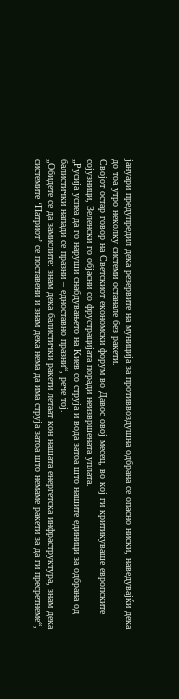јануари предупредил дека резервите на муниција за противвоздушна одбрана се опасно ниски, наведувајќи дека до тоа утро неколку системи останале без ракети.
Својот остар говор на Светскиот економски форум во Давос овој месец, во кој ги критикуваше европските сојузници, Зеленски го објасни со фрустрацијата поради неизвршената уплата.
„Русија успеа да го наруши снабдувањето на Киев со струја и вода затоа што нашите единици за одбрана од балистички напади се празни – едноставно празни“, рече тој.
„Обидете се да замислите: знам дека балистички ракети летаат кон нашата енергетска инфраструктура, знам дека системите ‘Патриот’ се поставени и знам дека нема да има струја затоа што немаме ракети за да ги пресретнеме“,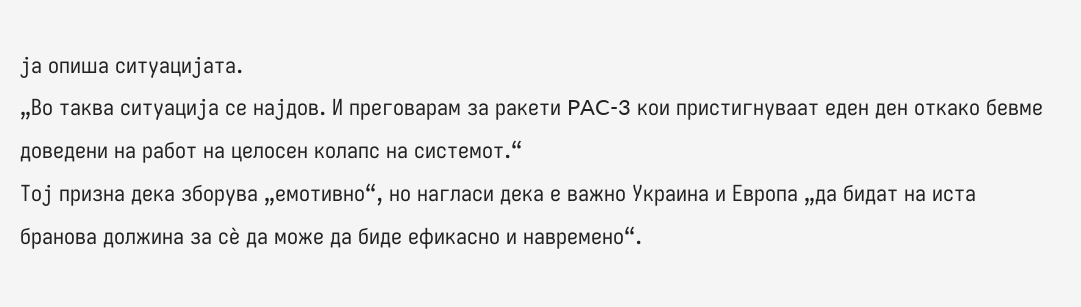ја опиша ситуацијата.
„Во таква ситуација се најдов. И преговарам за ракети PAC-3 кои пристигнуваат еден ден откако бевме доведени на работ на целосен колапс на системот.“
Тој призна дека зборува „емотивно“, но нагласи дека е важно Украина и Европа „да бидат на иста бранова должина за сè да може да биде ефикасно и навремено“.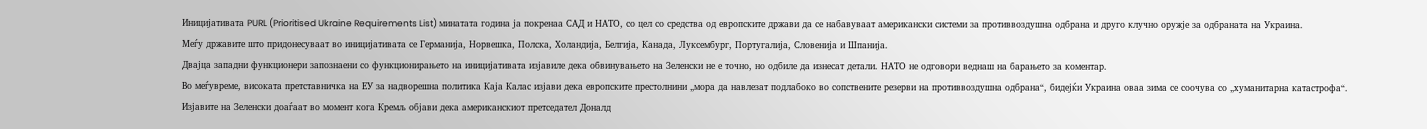Иницијативата PURL (Prioritised Ukraine Requirements List) минатата година ја покренаа САД и НАТО, со цел со средства од европските држави да се набавуваат американски системи за противвоздушна одбрана и друго клучно оружје за одбраната на Украина.
Меѓу државите што придонесуваат во иницијативата се Германија, Норвешка, Полска, Холандија, Белгија, Канада, Луксембург, Португалија, Словенија и Шпанија.
Двајца западни функционери запознаени со функционирањето на иницијативата изјавиле дека обвинувањето на Зеленски не е точно, но одбиле да изнесат детали. НАТО не одговори веднаш на барањето за коментар.
Во меѓувреме, високата претставничка на ЕУ за надворешна политика Каја Калас изјави дека европските престолнини „мора да навлезат подлабоко во сопствените резерви на противвоздушна одбрана“, бидејќи Украина оваа зима се соочува со „хуманитарна катастрофа“.
Изјавите на Зеленски доаѓаат во момент кога Кремљ објави дека американскиот претседател Доналд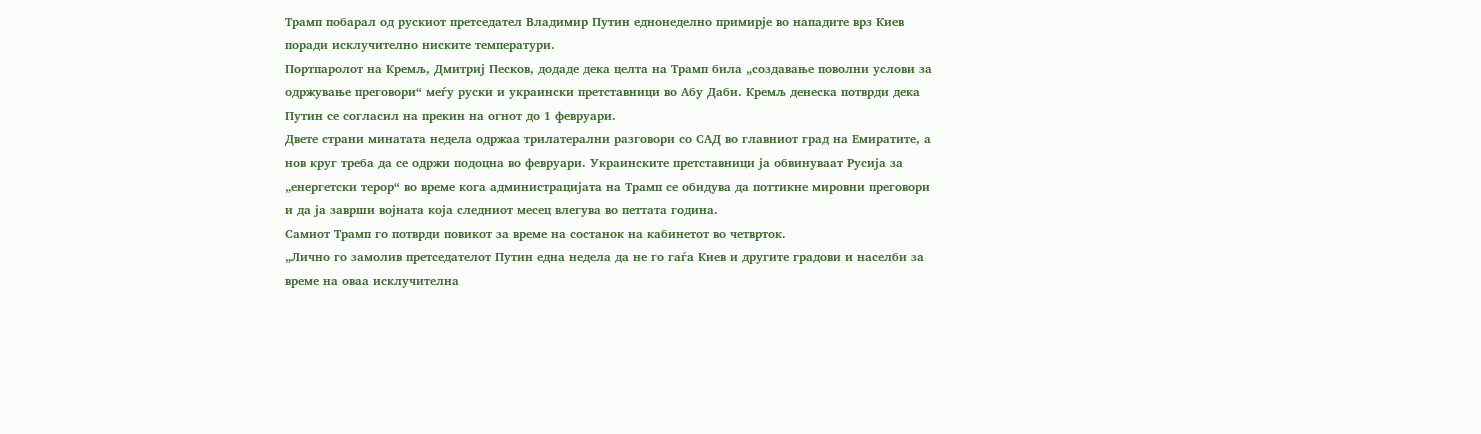Трамп побарал од рускиот претседател Владимир Путин еднонеделно примирје во нападите врз Киев поради исклучително ниските температури.
Портпаролот на Кремљ, Дмитриј Песков, додаде дека целта на Трамп била „создавање поволни услови за одржување преговори“ меѓу руски и украински претставници во Абу Даби. Кремљ денеска потврди дека Путин се согласил на прекин на огнот до 1 февруари.
Двете страни минатата недела одржаа трилатерални разговори со САД во главниот град на Емиратите, а нов круг треба да се одржи подоцна во февруари. Украинските претставници ја обвинуваат Русија за „енергетски терор“ во време кога администрацијата на Трамп се обидува да поттикне мировни преговори и да ја заврши војната која следниот месец влегува во петтата година.
Самиот Трамп го потврди повикот за време на состанок на кабинетот во четврток.
„Лично го замолив претседателот Путин една недела да не го гаѓа Киев и другите градови и населби за време на оваа исклучителна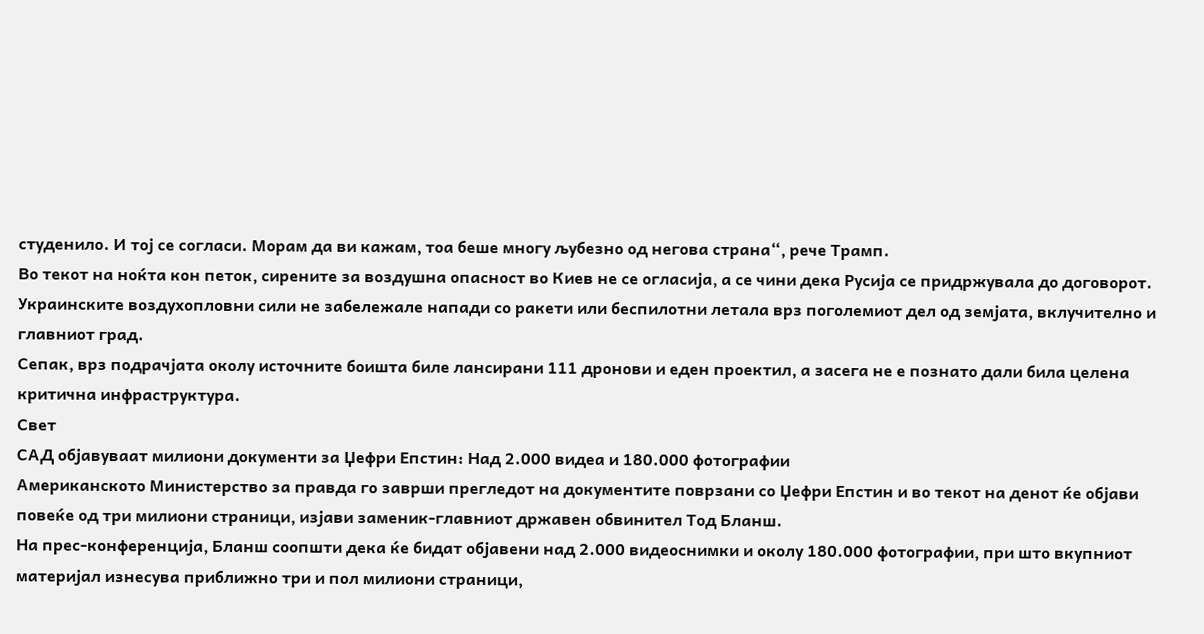студенило. И тој се согласи. Морам да ви кажам, тоа беше многу љубезно од негова страна“, рече Трамп.
Во текот на ноќта кон петок, сирените за воздушна опасност во Киев не се огласија, а се чини дека Русија се придржувала до договорот. Украинските воздухопловни сили не забележале напади со ракети или беспилотни летала врз поголемиот дел од земјата, вклучително и главниот град.
Сепак, врз подрачјата околу источните боишта биле лансирани 111 дронови и еден проектил, а засега не е познато дали била целена критична инфраструктура.
Свет
САД објавуваат милиони документи за Џефри Епстин: Над 2.000 видеа и 180.000 фотографии
Американското Министерство за правда го заврши прегледот на документите поврзани со Џефри Епстин и во текот на денот ќе објави повеќе од три милиони страници, изјави заменик-главниот државен обвинител Тод Бланш.
На прес-конференција, Бланш соопшти дека ќе бидат објавени над 2.000 видеоснимки и околу 180.000 фотографии, при што вкупниот материјал изнесува приближно три и пол милиони страници,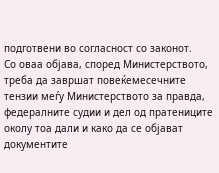подготвени во согласност со законот.
Со оваа објава, според Министерството, треба да завршат повеќемесечните тензии меѓу Министерството за правда, федералните судии и дел од пратениците околу тоа дали и како да се објават документите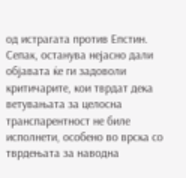од истрагата против Епстин.
Сепак, останува нејасно дали објавата ќе ги задоволи критичарите, кои тврдат дека ветувањата за целосна транспарентност не биле исполнети, особено во врска со тврдењата за наводна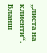„листа на клиенти“.
Бланш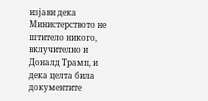изјави дека Министерството не штитело никого, вклучително и Доналд Трамп, и дека целта била документите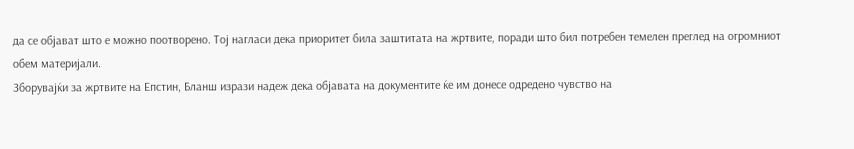да се објават што е можно поотворено. Тој нагласи дека приоритет била заштитата на жртвите, поради што бил потребен темелен преглед на огромниот обем материјали.
Зборувајќи за жртвите на Епстин, Бланш изрази надеж дека објавата на документите ќе им донесе одредено чувство на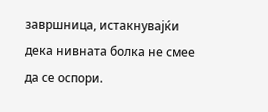завршница, истакнувајќи дека нивната болка не смее да се оспори.